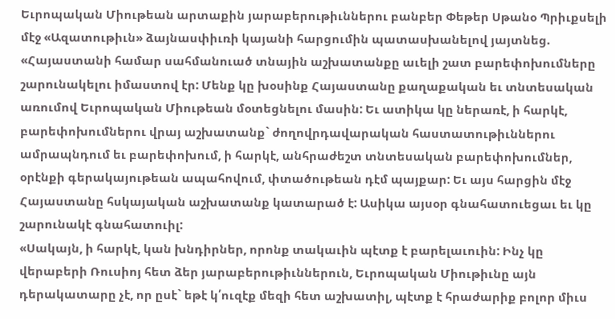Եւրոպական Միութեան արտաքին յարաբերութիւններու բանբեր Փեթեր Սթանօ Պրիւքսելի մէջ «Ազատութիւն» ձայնասփիւռի կայանի հարցումին պատասխանելով յայտնեց. «Հայաստանի համար սահմանուած տնային աշխատանքը աւելի շատ բարեփոխումները շարունակելու իմաստով էր: Մենք կը խօսինք Հայաստանը քաղաքական եւ տնտեսական առումով Եւրոպական Միութեան մօտեցնելու մասին: Եւ ատիկա կը ներառէ, ի հարկէ, բարեփոխումներու վրայ աշխատանք` ժողովրդավարական հաստատութիւններու ամրապնդում եւ բարեփոխում, ի հարկէ, անհրաժեշտ տնտեսական բարեփոխումներ, օրէնքի գերակայութեան ապահովում, փտածութեան դէմ պայքար: Եւ այս հարցին մէջ Հայաստանը հսկայական աշխատանք կատարած է: Ասիկա այսօր գնահատուեցաւ եւ կը շարունակէ գնահատուիլ:
«Սակայն, ի հարկէ, կան խնդիրներ, որոնք տակաւին պէտք է բարելաւուին: Ինչ կը վերաբերի Ռուսիոյ հետ ձեր յարաբերութիւններուն, Եւրոպական Միութիւնը այն դերակատարը չէ, որ ըսէ` եթէ կ՛ուզէք մեզի հետ աշխատիլ, պէտք է հրաժարիք բոլոր միւս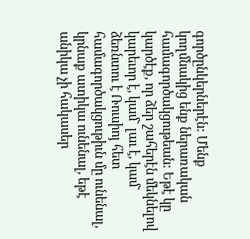գործընկերներէն: Մենք կողմնակից ենք ներառական համագործակցութեան: Եթէ կը կարծէք, որ ձեր շահերէն մեկնելով կարեւոր է, կամ` լաւ է, կամ` ձեռնտու է Ռուսիոյ հետ համագործակցութիւն մը ունենալ, կրնաք ատիկա ունենալ, եթէ անիկա չի հակասեր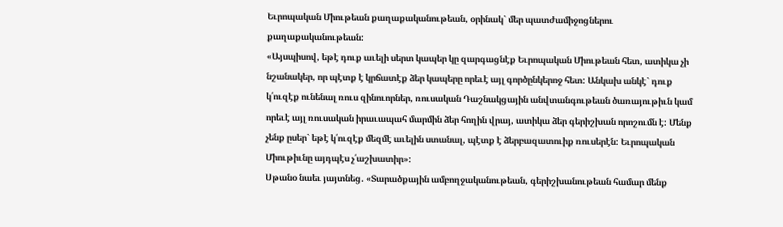Եւրոպական Միութեան քաղաքականութեան, օրինակ` մեր պատժամիջոցներու քաղաքականութեան:
«Այսպիսով, եթէ դուք աւելի սերտ կապեր կը զարգացնէք Եւրոպական Միութեան հետ, ատիկա չի նշանակեր, որ պէտք է կրճատէք ձեր կապերը որեւէ այլ գործընկերոջ հետ: Անկախ անկէ` դուք կ՛ուզէք ունենալ ռուս զինուորներ, ռուսական Դաշնակցային անվտանգութեան ծառայութիւն կամ որեւէ այլ ռուսական իրաւապահ մարմին ձեր հողին վրայ, ատիկա ձեր գերիշխան որոշումն է: Մենք չենք ըսեր` եթէ կ՛ուզէք մեզմէ աւելին ստանալ, պէտք է ձերբազատուիք ռուսերէն: Եւրոպական Միութիւնը այդպէս չ՛աշխատիր»:
Սթանօ նաեւ յայտնեց. «Տարածքային ամբողջականութեան, գերիշխանութեան համար մենք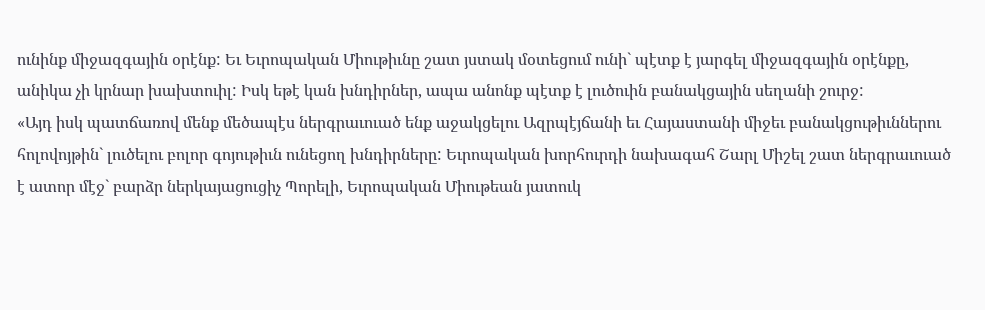ունինք միջազգային օրէնք: Եւ Եւրոպական Միութիւնը շատ յստակ մօտեցում ունի` պէտք է յարգել միջազգային օրէնքը, անիկա չի կրնար խախտուիլ: Իսկ եթէ կան խնդիրներ, ապա անոնք պէտք է լուծուին բանակցային սեղանի շուրջ:
«Այդ իսկ պատճառով մենք մեծապէս ներգրաւուած ենք աջակցելու Ազրպէյճանի եւ Հայաստանի միջեւ բանակցութիւններու հոլովոյթին` լուծելու բոլոր գոյութիւն ունեցող խնդիրները: Եւրոպական խորհուրդի նախագահ Շարլ Միշել շատ ներգրաւուած է ատոր մէջ` բարձր ներկայացուցիչ Պորելի, Եւրոպական Միութեան յատուկ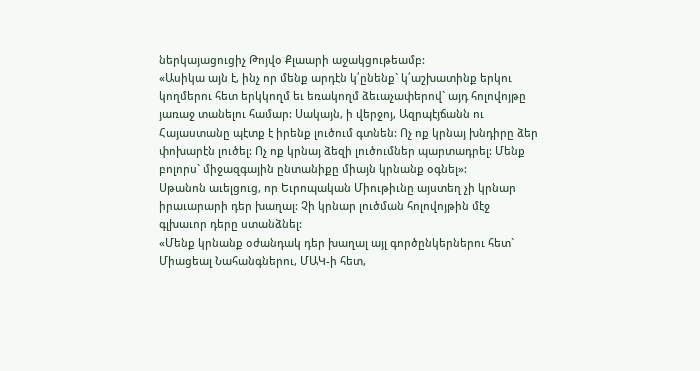ներկայացուցիչ Թոյվօ Քլաարի աջակցութեամբ:
«Ասիկա այն է, ինչ որ մենք արդէն կ՛ընենք` կ՛աշխատինք երկու կողմերու հետ երկկողմ եւ եռակողմ ձեւաչափերով` այդ հոլովոյթը յառաջ տանելու համար: Սակայն, ի վերջոյ, Ազրպէյճանն ու Հայաստանը պէտք է իրենք լուծում գտնեն: Ոչ ոք կրնայ խնդիրը ձեր փոխարէն լուծել: Ոչ ոք կրնայ ձեզի լուծումներ պարտադրել: Մենք բոլորս` միջազգային ընտանիքը միայն կրնանք օգնել»:
Սթանոն աւելցուց, որ Եւրոպական Միութիւնը այստեղ չի կրնար իրաւարարի դեր խաղալ: Չի կրնար լուծման հոլովոյթին մէջ գլխաւոր դերը ստանձնել:
«Մենք կրնանք օժանդակ դեր խաղալ այլ գործընկերներու հետ` Միացեալ Նահանգներու, ՄԱԿ-ի հետ,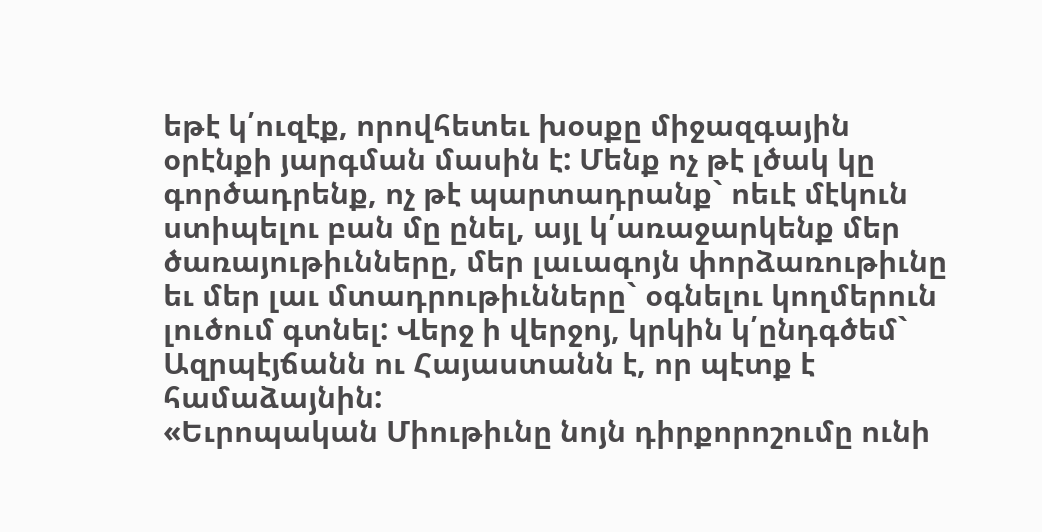եթէ կ՛ուզէք, որովհետեւ խօսքը միջազգային օրէնքի յարգման մասին է: Մենք ոչ թէ լծակ կը գործադրենք, ոչ թէ պարտադրանք` ոեւէ մէկուն ստիպելու բան մը ընել, այլ կ՛առաջարկենք մեր ծառայութիւնները, մեր լաւագոյն փորձառութիւնը եւ մեր լաւ մտադրութիւնները` օգնելու կողմերուն լուծում գտնել: Վերջ ի վերջոյ, կրկին կ՛ընդգծեմ` Ազրպէյճանն ու Հայաստանն է, որ պէտք է համաձայնին:
«Եւրոպական Միութիւնը նոյն դիրքորոշումը ունի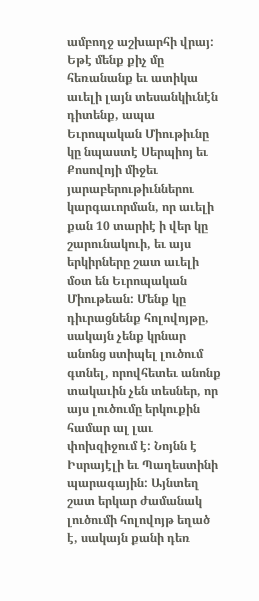ամբողջ աշխարհի վրայ: Եթէ մենք քիչ մը հեռանանք եւ ատիկա աւելի լայն տեսանկիւնէն դիտենք, ապա Եւրոպական Միութիւնը կը նպաստէ Սերպիոյ եւ Քոսովոյի միջեւ յարաբերութիւններու կարգաւորման, որ աւելի քան 10 տարիէ ի վեր կը շարունակուի, եւ այս երկիրները շատ աւելի մօտ են Եւրոպական Միութեան: Մենք կը դիւրացնենք հոլովոյթը, սակայն չենք կրնար անոնց ստիպել լուծում գտնել, որովհետեւ անոնք տակաւին չեն տեսներ, որ այս լուծումը երկուքին համար ալ լաւ փոխզիջում է: Նոյնն է Իսրայէլի եւ Պաղեստինի պարագային: Այնտեղ շատ երկար ժամանակ լուծումի հոլովոյթ եղած է, սակայն քանի դեռ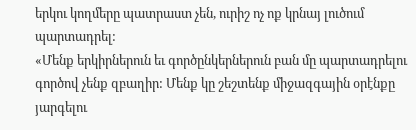երկու կողմերը պատրաստ չեն, ուրիշ ոչ ոք կրնայ լուծում պարտադրել:
«Մենք երկիրներուն եւ գործընկերներուն բան մը պարտադրելու գործով չենք զբաղիր: Մենք կը շեշտենք միջազգային օրէնքը յարգելու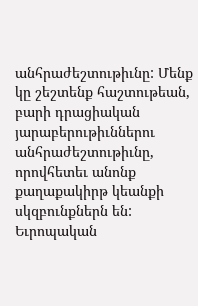անհրաժեշտութիւնը: Մենք կը շեշտենք հաշտութեան, բարի դրացիական յարաբերութիւններու անհրաժեշտութիւնը, որովհետեւ անոնք քաղաքակիրթ կեանքի սկզբունքներն են: Եւրոպական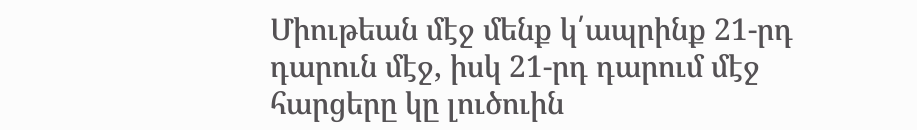Միութեան մէջ մենք կ՛ապրինք 21-րդ դարուն մէջ, իսկ 21-րդ դարում մէջ հարցերը կը լուծուին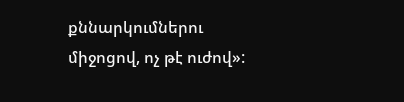քննարկումներու միջոցով, ոչ թէ ուժով»: